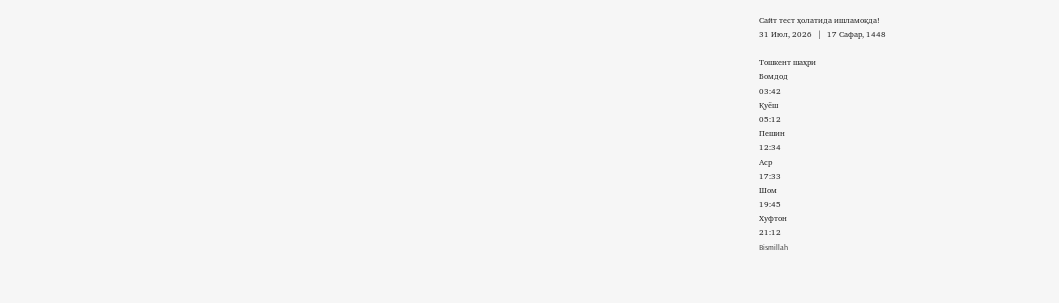Сайт тест ҳолатида ишламоқда!
31 Июл, 2026   |   17 Сафар, 1448

Тошкент шаҳри
Бомдод
03:42
Қуёш
05:12
Пешин
12:34
Аср
17:33
Шом
19:45
Хуфтон
21:12
Bismillah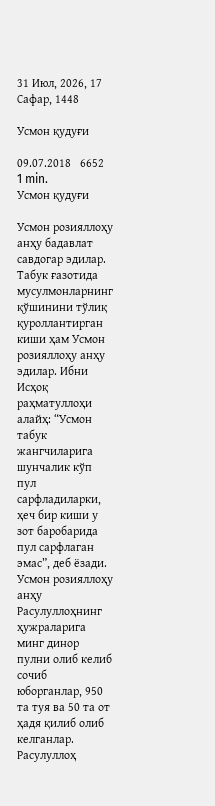31 Июл, 2026, 17 Сафар, 1448

Усмон қудуғи

09.07.2018   6652   1 min.
Усмон қудуғи

Усмон розияллоҳу анҳу бадавлат савдогар эдилар. Табук ғазотида мусулмонларнинг қўшинини тўлиқ қуроллантирган киши ҳам Усмон розияллоҳу анҳу эдилар. Ибни Исҳоқ  раҳматуллоҳи алайҳ: “Усмон табук жангчиларига шунчалик кўп пул сарфладиларки, ҳеч бир киши у зот баробарида пул сарфлаган эмас”, деб ёзади. Усмон розияллоҳу анҳу Расулуллоҳнинг ҳужраларига минг динор пулни олиб келиб сочиб юборганлар, 950 та туя ва 50 та от ҳадя қилиб олиб келганлар.
Расулуллоҳ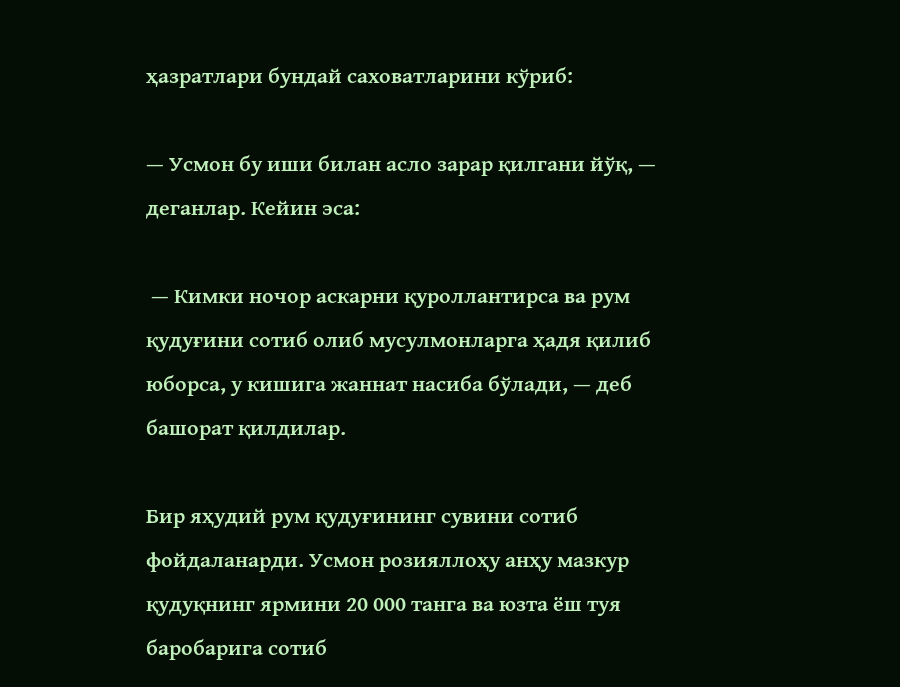ҳазратлари бундай саховатларини кўриб:

— Усмон бу иши билан асло зарар қилгани йўқ, —  деганлар. Кейин эса:

 — Кимки ночор аскарни қуроллантирса ва рум қудуғини сотиб олиб мусулмонларга ҳадя қилиб юборса, у кишига жаннат насиба бўлади, — деб башорат қилдилар.

Бир яҳудий рум қудуғининг сувини сотиб фойдаланарди. Усмон розияллоҳу анҳу мазкур қудуқнинг ярмини 20 000 танга ва юзта ёш туя баробарига сотиб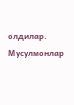олдилар. Мусулмонлар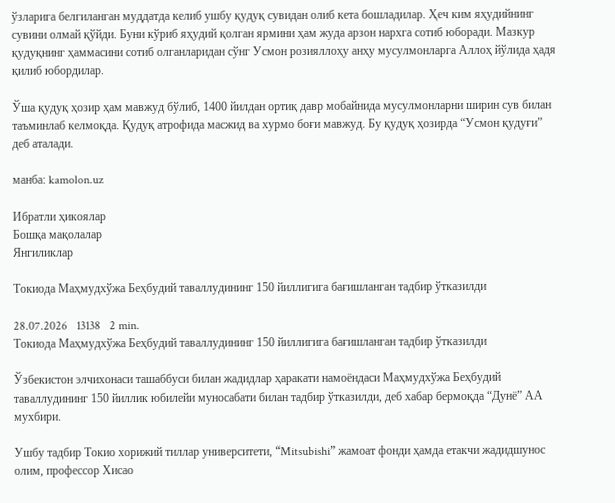ўзларига белгиланган муддатда келиб ушбу қудуқ сувидан олиб кета бошладилар. Ҳеч ким яҳудийнинг сувини олмай қўйди. Буни кўриб яҳудий қолган ярмини ҳам жуда арзон нархга сотиб юборади. Мазкур қудуқнинг ҳаммасини сотиб олганларидан сўнг Усмон розияллоҳу анҳу мусулмонларга Аллоҳ йўлида ҳадя қилиб юбордилар.

Ўша қудуқ ҳозир ҳам мавжуд бўлиб, 1400 йилдан ортиқ давр мобайнида мусулмонларни ширин сув билан таъминлаб келмоқда. Қудуқ атрофида масжид ва хурмо боғи мавжуд. Бу қудуқ ҳозирда “Усмон қудуғи” деб аталади.

манба: kamolon.uz

Ибратли ҳикоялар
Бошқа мақолалар
Янгиликлар

Токиода Маҳмудхўжа Беҳбудий таваллудининг 150 йиллигига бағишланган тадбир ўтказилди

28.07.2026   13138   2 min.
Токиода Маҳмудхўжа Беҳбудий таваллудининг 150 йиллигига бағишланган тадбир ўтказилди

Ўзбекистон элчихонаси ташаббуси билан жадидлар ҳаракати намоёндаси Маҳмудхўжа Беҳбудий таваллудининг 150 йиллик юбилейи муносабати билан тадбир ўтказилди, деб хабар бермоқда “Дунё” АА мухбири.

Ушбу тадбир Токио хорижий тиллар университети, “Mitsubishi” жамоат фонди ҳамда етакчи жадидшунос олим, профессор Хисао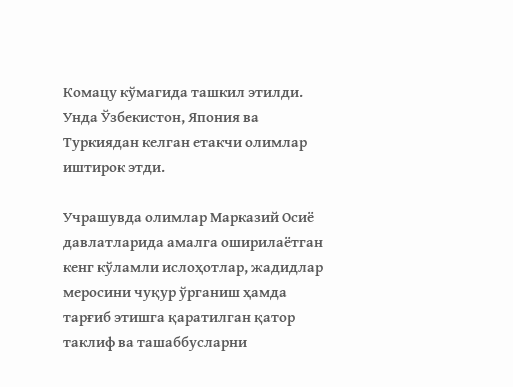Комацу кўмагида ташкил этилди. Унда Ўзбекистон, Япония ва Туркиядан келган етакчи олимлар иштирок этди.

Учрашувда олимлар Марказий Осиё давлатларида амалга оширилаётган кенг кўламли ислоҳотлар, жадидлар меросини чуқур ўрганиш ҳамда тарғиб этишга қаратилган қатор таклиф ва ташаббусларни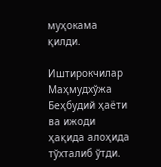муҳокама қилди.

Иштирокчилар Маҳмудхўжа Беҳбудий ҳаёти ва ижоди ҳақида алоҳида тўхталиб ўтди.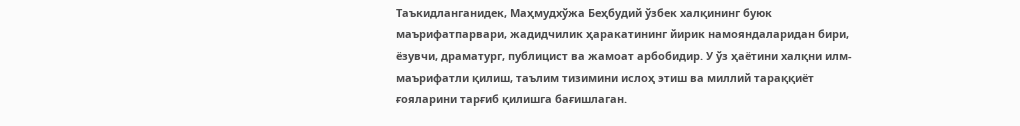Таъкидланганидек, Маҳмудхўжа Беҳбудий ўзбек халқининг буюк маърифатпарвари, жадидчилик ҳаракатининг йирик намояндаларидан бири, ёзувчи, драматург, публицист ва жамоат арбобидир. У ўз ҳаётини халқни илм-маърифатли қилиш, таълим тизимини ислоҳ этиш ва миллий тараққиёт ғояларини тарғиб қилишга бағишлаган.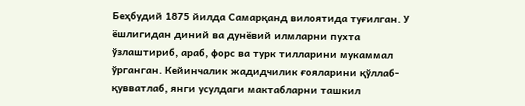Беҳбудий 1875 йилда Самарқанд вилоятида туғилган. У ёшлигидан диний ва дунёвий илмларни пухта ўзлаштириб, араб, форс ва турк тилларини мукаммал ўрганган. Кейинчалик жадидчилик ғояларини қўллаб-қувватлаб, янги усулдаги мактабларни ташкил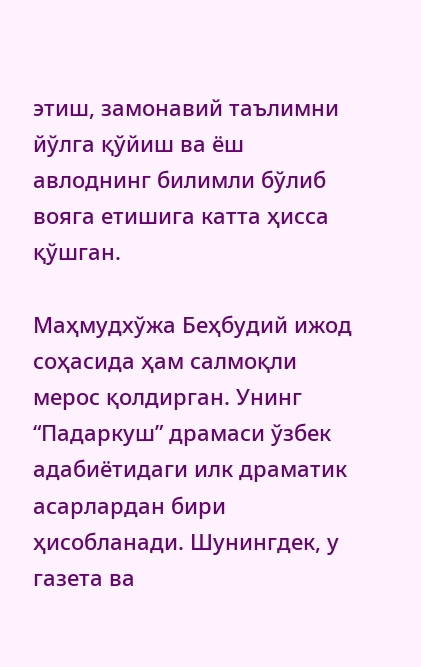этиш, замонавий таълимни йўлга қўйиш ва ёш авлоднинг билимли бўлиб вояга етишига катта ҳисса қўшган.

Маҳмудхўжа Беҳбудий ижод соҳасида ҳам салмоқли мерос қолдирган. Унинг “Падаркуш” драмаси ўзбек адабиётидаги илк драматик асарлардан бири ҳисобланади. Шунингдек, у газета ва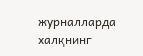журналларда халқнинг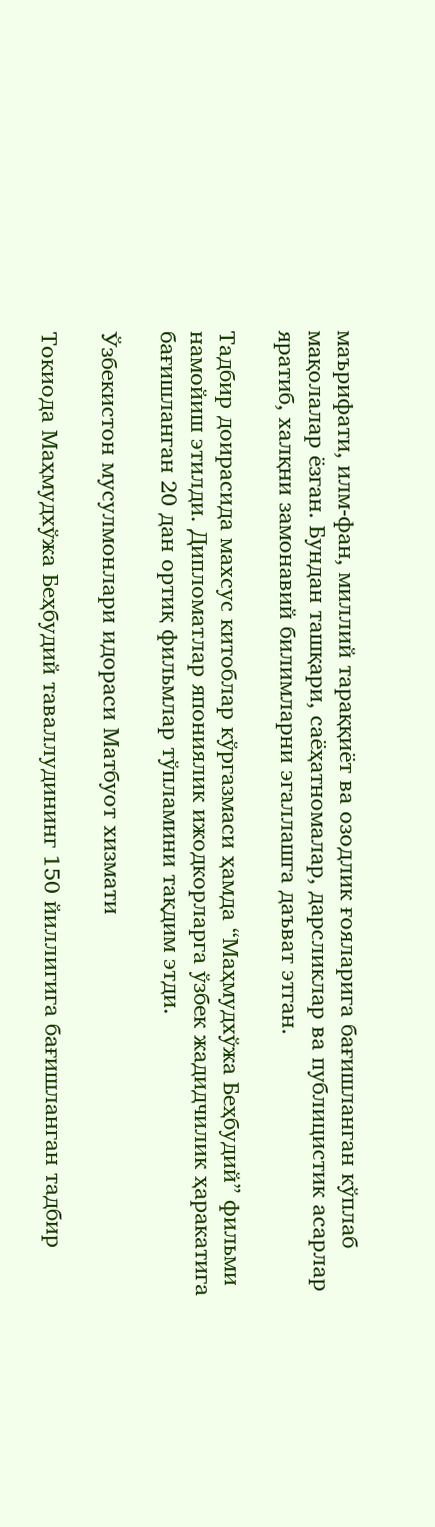маърифати, илм-фан, миллий тараққиёт ва озодлик ғояларига бағишланган кўплаб мақолалар ёзган. Бундан ташқари, саёҳатномалар, дарсликлар ва публицистик асарлар яратиб, халқни замонавий билимларни эгаллашга даъват этган.

Тадбир доирасида махсус китоблар кўргазмаси ҳамда “Маҳмудхўжа Беҳбудий” фильми намойиш этилди. Дипломатлар япониялик ижодкорларга ўзбек жадидчилик ҳаракатига бағишланган 20 дан ортиқ фильмлар тўпламини тақдим этди.

Ўзбекистон мусулмонлари идораси Матбуот хизмати

Токиода Маҳмудхўжа Беҳбудий таваллудининг 150 йиллигига бағишланган тадбир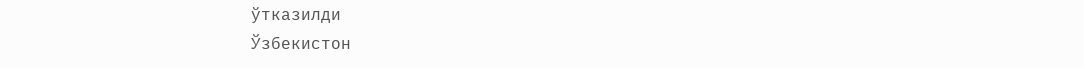ўтказилди
Ўзбекистон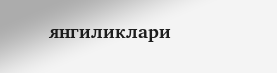янгиликлари